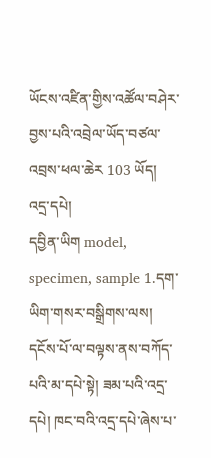ཡོངས་འཛིན་གྱིས་འཚོལ་བཤེར་བྱས་པའི་འབྲེལ་ཡོད་བཙལ་འབྲས་ཕལ་ཆེར 103 ཡོད།
འདྲ་དཔེ།
དབྱིན་ཡིག model, specimen, sample 1.དག་ཡིག་གསར་བསྒྲིགས་ལས། དངོས་པོ་ལ་བལྟས་ནས་བཀོད་པའི་མ་དཔེ་སྟེ། ཟམ་པའི་འདྲ་དཔེ། ཁང་བའི་འདྲ་དཔེ་ཞེས་པ་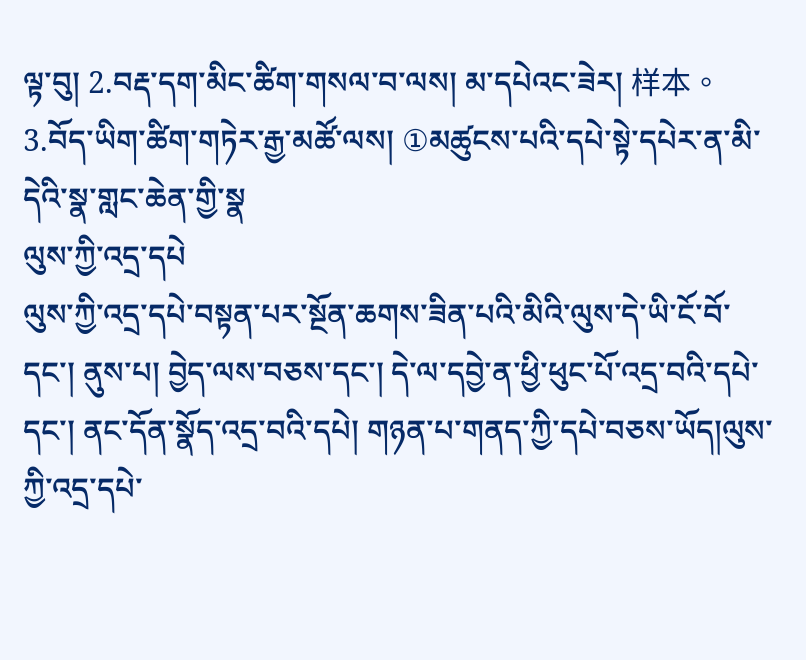ལྟ་བུ། 2.བརྡ་དག་མིང་ཚིག་གསལ་བ་ལས། མ་དཔེའང་ཟེར། 样本。 3.བོད་ཡིག་ཚིག་གཏེར་རྒྱ་མཚོ་ལས། ①མཚུངས་པའི་དཔེ་སྟེ་དཔེར་ན་མི་དེའི་སྣ་གླང་ཆེན་གྱི་སྣ
ལུས་ཀྱི་འདྲ་དཔེ
ལུས་ཀྱི་འདྲ་དཔེ་བསྟན་པར་སྔོན་ཆགས་ཟིན་པའི་མིའི་ལུས་དེ་ཡི་ངོ་བོ་དང་། ནུས་པ། བྱེད་ལས་བཅས་དང་། དེ་ལ་དབྱེ་ན་ཕྱི་ཕུང་པོ་འདྲ་བའི་དཔེ་དང་། ནང་དོན་སྣོད་འདྲ་བའི་དཔེ། གཉན་པ་གནད་ཀྱི་དཔེ་བཅས་ཡོད།ལུས་ཀྱི་འདྲ་དཔེ་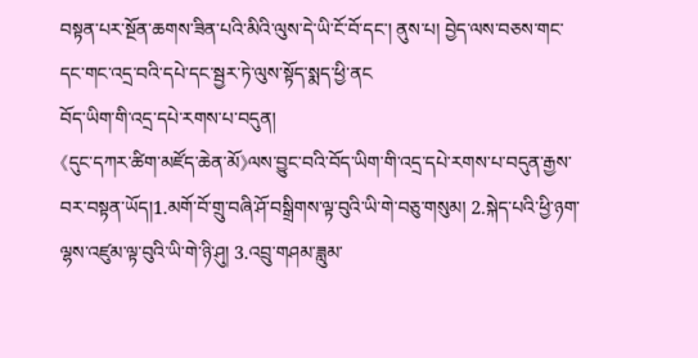བསྟན་པར་སྔོན་ཆགས་ཟིན་པའི་མིའི་ལུས་དེ་ཡི་ངོ་བོ་དང་། ནུས་པ། བྱེད་ལས་བཅས་གང་དང་གང་འདྲ་བའི་དཔེ་དང་སྦྱར་ཏེ་ལུས་སྟོད་སྨད་ཕྱི་ནང
བོད་ཡིག་གི་འདྲ་དཔེ་རགས་པ་བདུན།
《དུང་དཀར་ཚིག་མཛོད་ཆེན་མོ》ལས་བྱུང་བའི་བོད་ཡིག་གི་འདྲ་དཔེ་རགས་པ་བདུན་རྒྱས་བར་བསྟན་ཡོད།1.མགོ་བོ་གྲུ་བཞི་ཤོ་བསྒྲིགས་ལྟ་བུའི་ཡི་གེ་བཅུ་གསུམ། 2.སྐེད་པའི་ཕྱི་ཉག་ལྷས་འཛུམ་ལྟ་བུའི་ཡི་གེ་ཉི་ཤུ། 3.འབྲུ་གཤམ་ཟླུམ་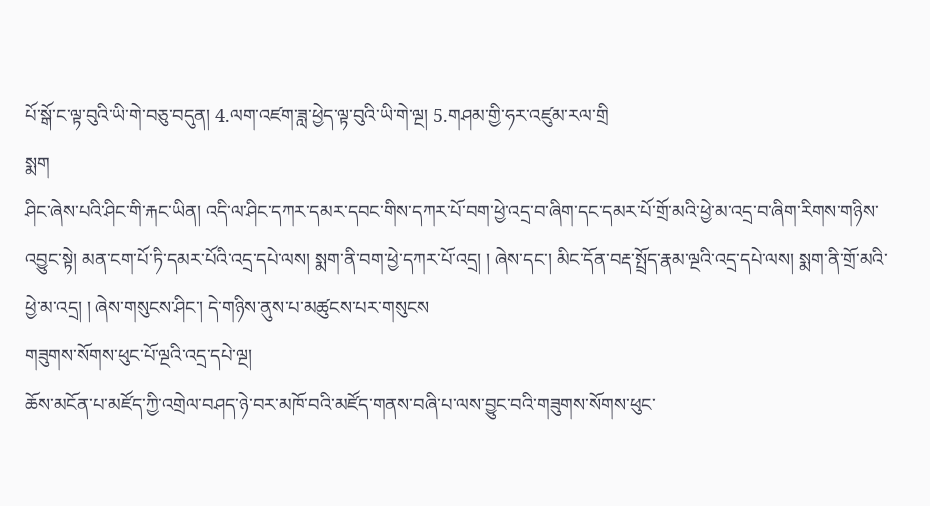པོ་སྒོ་ང་ལྟ་བུའི་ཡི་གེ་བཅུ་བདུན། 4.ལག་འཛག་ཟླ་ཕྱེད་ལྟ་བུའི་ཡི་གེ་ལྔ། 5.གཤམ་གྱི་ཧར་འཛུམ་རལ་གྲི
སྨག
ཤིང་ཞེས་པའི་ཤིང་གི་རྐང་ཡིན། འདི་ལ་ཤིང་དཀར་དམར་དབང་གིས་དཀར་པོ་བག་ཕྱེ་འདྲ་བ་ཞིག་དང་དམར་པོ་གྲོ་མའི་ཕྱེ་མ་འདྲ་བ་ཞིག་རིགས་གཉིས་འབྱུང་སྟེ། མན་ངག་པོ་ཏི་དམར་པོའི་འདྲ་དཔེ་ལས། སྨག་ནི་བག་ཕྱེ་དཀར་པོ་འདྲ། ། ཞེས་དང་། མིང་དོན་བརྡ་སྤྲོད་རྣམ་ལྔའི་འདྲ་དཔེ་ལས། སྨག་ནི་གྲོ་མའི་ཕྱེ་མ་འདྲ། ། ཞེས་གསུངས་ཤིང་། དེ་གཉིས་ནུས་པ་མཚུངས་པར་གསུངས
གཟུགས་སོགས་ཕུང་པོ་ལྔའི་འདྲ་དཔེ་ལྔ།
ཆོས་མངོན་པ་མཛོད་ཀྱི་འགྲེལ་བཤད་ཉེ་བར་མཁོ་བའི་མཛོད་གནས་བཞི་པ་ལས་བྱུང་བའི་གཟུགས་སོགས་ཕུང་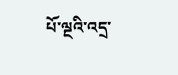པོ་ལྔའི་འདྲ་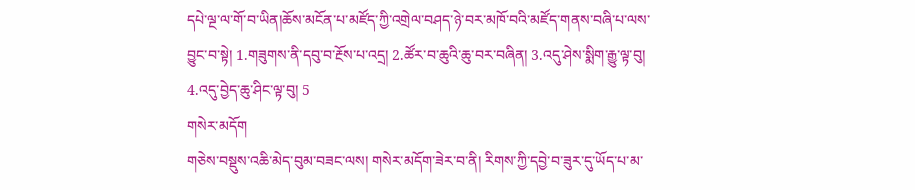དཔེ་ལྔ་ལ་གོ་བ་ཡིན།ཆོས་མངོན་པ་མཛོད་ཀྱི་འགྲེལ་བཤད་ཉེ་བར་མཁོ་བའི་མཛོད་གནས་བཞི་པ་ལས་བྱུང་བ་སྟེ། 1.གཟུགས་ནི་དབུ་བ་རྔོས་པ་འདྲ། 2.ཚོར་བ་ཆུའི་ཆུ་བར་བཞིན། 3.འདུ་ཤེས་སྨིག་རྒྱུ་ལྟ་བུ། 4.འདུ་བྱེད་ཆུ་ཤིང་ལྟ་བུ། 5
གསེར་མདོག
གཅེས་བསྡུས་འཆི་མེད་བུམ་བཟང་ལས། གསེར་མདོག་ཟེར་བ་ནི། རིགས་ཀྱི་དབྱེ་བ་ཟུར་དུ་ཡོད་པ་མ་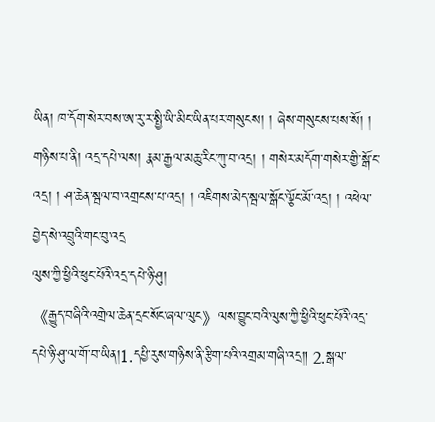ཡིན། ཁ་དོག་སེར་བས་ཨ་རུ་ར་སྤྱི་ཡི་མིང་ཡིན་པར་གསུངས། ། ཞེས་གསུངས་པས་སོ། ། གཉིས་པ་ནི། འདྲ་དཔེ་ལས། རྣམ་རྒྱལ་མཆུ་རིང་ཀུ་བ་འདྲ། ། གསེར་མདོག་གསེར་གྱི་སྒོ་ང་འདྲ། ། ཤ་ཆེན་སྦལ་བ་འགྲངས་པ་འདྲ། ། འཇིགས་མེད་སྦལ་སྒོང་ལྕོང་མོ་འདྲ། ། འཕེལ་བྱེད་སེ་འབྲུའི་གང་བུ་འདྲ
ལུས་ཀྱི་ཕྱིའི་ཕུང་པོའི་འདྲ་དཔེ་ཉི་ཤུ།
《རྒྱུད་བཞིའི་འགྲེལ་ཆེན་དྲང་སོང་ཞལ་ལུང》ལས་བྱུང་བའི་ལུས་ཀྱི་ཕྱིའི་ཕུང་པོའི་འདྲ་དཔེ་ཉི་ཤུ་ལ་གོ་བ་ཡིན།1.དཔྱི་རུས་གཉིས་ནི་རྩིག་པའི་འགྲམ་གཞི་འདྲ༎ 2.སྒལ་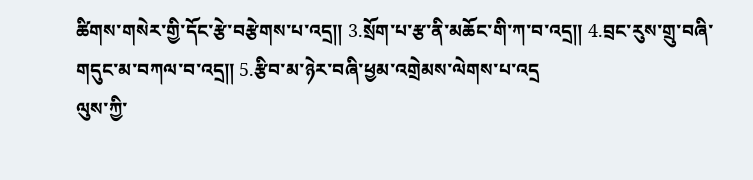ཚིགས་གསེར་གྱི་དོང་རྩེ་བརྩེགས་པ་འདྲ༎ 3.སྲོག་པ་རྩ་ནི་མཆོང་གི་ཀ་བ་འདྲ༎ 4.བྲང་རུས་གྲུ་བཞི་གདུང་མ་བཀལ་བ་འདྲ༎ 5.རྩིབ་མ་ཉེར་བཞི་ཕྱམ་འགྲེམས་ལེགས་པ་འདྲ
ལུས་ཀྱི་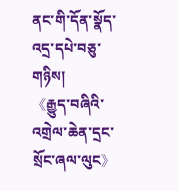ནང་གི་དོན་སྣོད་འདྲ་དཔེ་བཅུ་གཉིས།
《རྒྱུད་བཞིའི་འགྲེལ་ཆེན་དྲང་སྲོང་ཞལ་ལུང》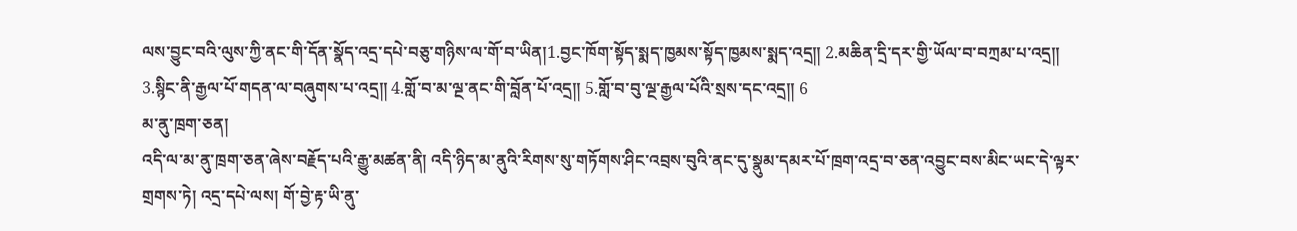ལས་བྱུང་བའི་ལུས་ཀྱི་ནང་གི་དོན་སྣོད་འདྲ་དཔེ་བཅུ་གཉིས་ལ་གོ་བ་ཡིན།1.བྱང་ཁོག་སྟོད་སྨད་ཁྱམས་སྟོད་ཁྱམས་སྨད་འདྲ༎ 2.མཆིན་དྲི་དར་གྱི་ཡོལ་བ་བཀྲམ་པ་འདྲ༎ 3.སྙིང་ནི་རྒྱལ་པོ་གདན་ལ་བཞུགས་པ་འདྲ༎ 4.གློ་བ་མ་ལྔ་ནང་གི་བློན་པོ་འདྲ༎ 5.གློ་བ་བུ་ལྔ་རྒྱལ་པོའི་སྲས་དང་འདྲ༎ 6
མ་ནུ་ཁྲག་ཅན།
འདི་ལ་མ་ནུ་ཁྲག་ཅན་ཞེས་བརྗོད་པའི་རྒྱུ་མཚན་ནི། འདི་ཉིད་མ་ནུའི་རིགས་སུ་གཏོགས་ཤིང་འབྲས་བུའི་ནང་དུ་སྣུམ་དམར་པོ་ཁྲག་འདྲ་བ་ཅན་འབྱུང་བས་མིང་ཡང་དེ་ལྟར་གྲགས་ཏེ། འདྲ་དཔེ་ལས། གོ་བྱེ་རྟ་ཡི་ནུ་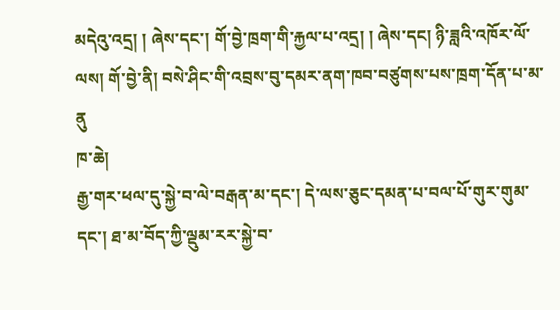མདེའུ་འདྲ། ། ཞེས་དང་། གོ་བྱེ་ཁྲག་གི་རྐྱལ་པ་འདྲ། ། ཞེས་དང། ཉི་ཟླའི་འཁོར་ལོ་ལས། གོ་བྱེ་ནི། བསེ་ཤིང་གི་འབྲས་བུ་དམར་ནག་ཁབ་བཙུགས་པས་ཁྲག་དོན་པ་མ་ནུ
ཁ་ཆེ།
རྒྱ་གར་ཕལ་དུ་སྐྱེ་བ་ལེ་བརྒན་མ་དང་། དེ་ལས་ཅུང་དམན་པ་བལ་པོ་གུར་གུམ་དང་། ཐ་མ་བོད་ཀྱི་ལྡུམ་རར་སྐྱེ་བ་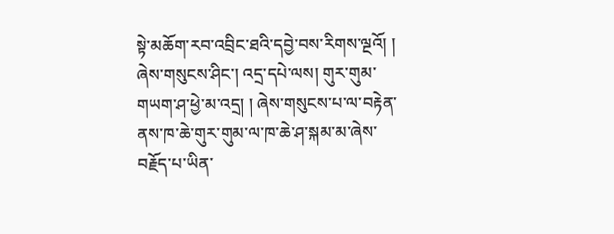སྟེ་མཆོག་རབ་འབྲིང་ཐའི་དབྱེ་བས་རིགས་ལྔའོ། ། ཞེས་གསུངས་ཤིང་། འདྲ་དཔེ་ལས། གུར་གུམ་གཡག་ཤ་ཕྱེ་མ་འདྲ། ། ཞེས་གསུངས་པ་ལ་བརྟེན་ནས་ཁ་ཆེ་གུར་གུམ་ལ་ཁ་ཆེ་ཤ་སྐམ་མ་ཞེས་བརྗོད་པ་ཡིན་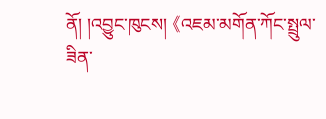ནོ། །འབྱུང་ཁུངས། 《འཇམ་མགོན་ཀོང་སྤྲུལ་ཟིན་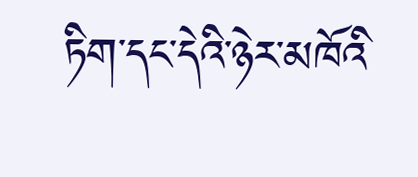ཏིག་དང་དེའི་ཉེར་མཁོའི